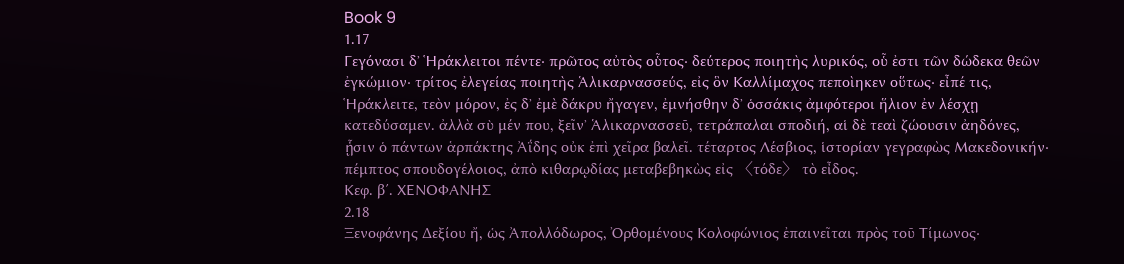Book 9
1.17
Γεγόνασι δʼ Ἡράκλειτοι πέντε· πρῶτος αὐτὸς οὗτος· δεύτερος ποιητὴς λυρικός, οὗ ἐστι τῶν δώδεκα θεῶν ἐγκώμιον· τρίτος ἐλεγείας ποιητὴς Ἁλικαρνασσεύς, εἰς ὃν Καλλίμαχος πεποὶηκεν οὕτως· εἶπέ τις, Ἡράκλειτε, τεὸν μόρον, ἐς δʼ ἐμὲ δάκρυ ἤγαγεν, ἐμνήσθην δʼ ὁσσάκις ἀμφότεροι ἥλιον ἐν λέσχῃ κατεδύσαμεν. ἀλλὰ σὺ μέν που, ξεῖνʼ Ἁλικαρνασσεῦ, τετράπαλαι σποδιή, αἱ δὲ τεαὶ ζώουσιν ἀηδόνες, ᾗσιν ὁ πάντων ἁρπάκτης Ἀΐδης οὐκ ἐπὶ χεῖρα βαλεῖ. τέταρτος Λέσβιος, ἱστορίαν γεγραφὼς Μακεδονικήν· πέμπτος σπουδογέλοιος, ἀπὸ κιθαρῳδίας μεταβεβηκὼς εἰς 〈τόδε〉 τὸ εἶδος.
Κεφ. β′. ΧΕΝΟΦΑΝΗΣ
2.18
Ξενοφάνης Δεξίου ἤ, ὡς Ἀπολλόδωρος, Ὀρθομένους Κολοφώνιος ἐπαινεῖται πρὸς τοῦ Τίμωνος·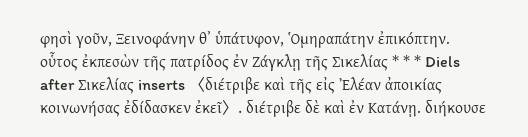φησὶ γοῦν, Ξεινοφάνην θʼ ὑπάτυφον, Ὁμηραπάτην ἐπικόπτην. οὗτος ἐκπεσὼν τῆς πατρίδος ἐν Ζάγκλῃ τῆς Σικελίας * * * Diels after Σικελίας inserts 〈διέτριβε καὶ τῆς εἰς Ἐλέαν ἀποικίας κοινωνήσας ἐδίδασκεν ἐκεῖ〉. διέτριβε δὲ καὶ ἐν Κατάνῃ. διήκουσε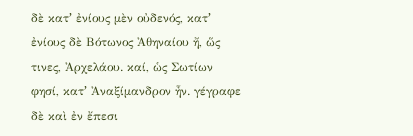δὲ κατʼ ἐνίους μὲν οὐδενός, κατʼ ἐνίους δὲ Βότωνος Ἀθηναίου ἤ, ὥς τινες, Ἀρχελάου. καί, ὡς Σωτίων φησί, κατʼ Ἀναξίμανδρον ἦν. γέγραφε δὲ καὶ ἐν ἔπεσι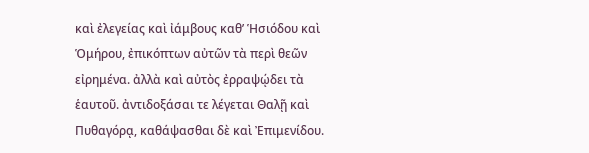καὶ ἐλεγείας καὶ ἰάμβους καθʼ Ἡσιόδου καὶ Ὁμήρου, ἐπικόπτων αὐτῶν τὰ περὶ θεῶν εἰρημένα. ἀλλὰ καὶ αὐτὸς ἐρραψῴδει τὰ ἑαυτοῦ. ἀντιδοξάσαι τε λέγεται Θαλῇ καὶ Πυθαγόρᾳ, καθάψασθαι δὲ καὶ Ἐπιμενίδου.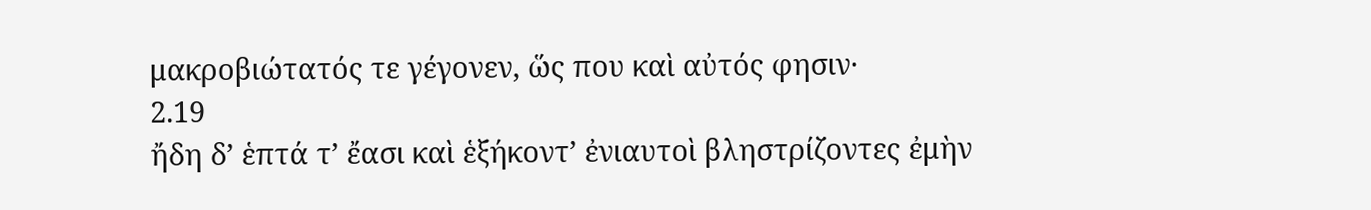μακροβιώτατός τε γέγονεν, ὥς που καὶ αὐτός φησιν·
2.19
ἤδη δʼ ἑπτά τʼ ἔασι καὶ ἑξήκοντʼ ἐνιαυτοὶ βληστρίζοντες ἐμὴν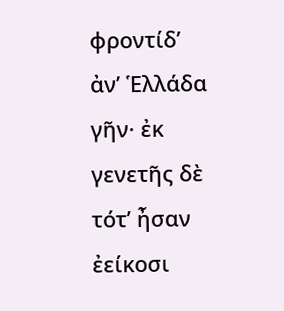φροντίδʼ ἀνʼ Ἑλλάδα γῆν· ἐκ γενετῆς δὲ τότʼ ἦσαν ἐείκοσι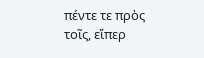πέντε τε πρὸς τοῖς, εἴπερ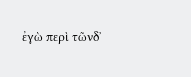ἐγὼ περὶ τῶνδʼ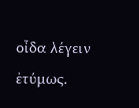οἶδα λέγειν ἐτύμως.